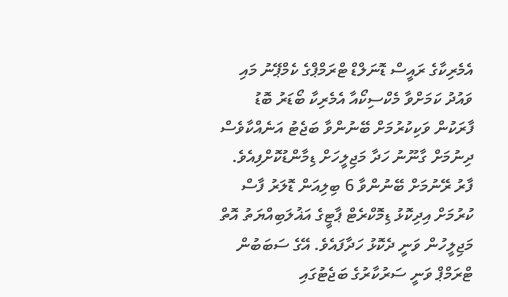އެމެރިކާގެ ރައީސް ޑޮނަލްޑް ޓްރަމްޕްގެ ކެމްޕޭނު މައި ވައުދު ކަމަށްވާ މެކްސިކޯއާ އެމެރިކާ ބޯޑަރު ބޮޑު ފާރަކުން ވަކިކުރުމަށް ބޭނުންވާ ބަޖެޓު އަނެއްކާވެސް ދިނުމަށް ގާނޫނު ހަދާ މަޖިލީހަށް ޑިމާންޑުކޮށްފިއެވެ.
ފާރު ރޭނުމަށް ބޭނުންވާ 6 ބިލިއަން ޑޮލަރު ފާސް ކުރުމަށް އިދިކޮޅު ޑިމޮކްރެޓް ޕާޓީގެ އަޣުލަބިއްޔަތު އޮތް މަޖިލީހުން ވަނީ ދެކޮޅު ހަދާފައެވެ. އޭގެ ސަބަބުން ޓްރަމްޕް ވަނީ ސަރުކާރުގެ ބަޖެޓުގައި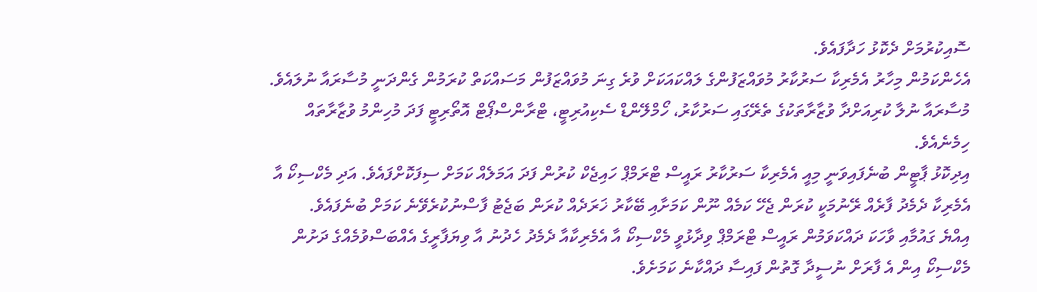ސޮއިކުރުމަށް ދެކޮޅު ހަދާފައެވެ.
އެހެންކަމުން މިހާރު އެމެރިކާ ސަރުކާރު މުވައްޒަފުންގެ ލައްކައަކަށް ވުރެ ގިނަ މުވައްޒަފުން މަސައްކަތް ކުރަމުން ގެންދަނީ މުސާރައާ ނުލައެވެ. މުސާރައާ ނުލާ ކުރިއަށްދާ ވުޒާރާތަކުގެ ތެރޭގައި ސަރުކާރު، ހޯމްލޭންޑް ސެކިއުރިޓީ، ޓްރާންސްޕޯޓް އޮތޯރިޓީ ފަދަ މުހިންމު ވުޒާރާތައް ހިމެނެއެވެ.
އިދިކޮޅު ޕާޓީން ބުނެފައިވަނީ މިއީ އެމެރިކާ ސަރުކާރު ރައީސް ޓްރަމްޕް ހައިޖެކް ކުރުން ފަދަ އަމަލެއް ކަމަށް ސިފަކޮށްފައެވެ. އަދި މެކްސިކޯ އާ އެމެރިކާ ދެމެދު ފާރެއް ރޭނުމަކީ ކުރަން ޖެހޭ ކަމެއް ނޫން ކަމަށާއި ބޭކާރު ޚަރަދެއް ކުރަން ބަޖެޓު ފާސްނުކުރެވޭނެ ކަމަށް ބުނެފައެވެ.
އިއްޔެ ގައުމާއި ވާހަކަ ދައްކަވަމުން ރައީސް ޓްރަމްޕް ވިދާޅުވީ މެކްސިކޯ އާ އެމެރިކާއާ ދެމެދު ހެދުނު އާ ވިޔަފާރީގެ އެއްބަސްވުމެއްގެ ދަށުން މެކްސިކޯ އިން އެ ފާރަށް ނުސީދާ ގޮތުން ފައިސާ ދައްކާނެ ކަމަށެވެ.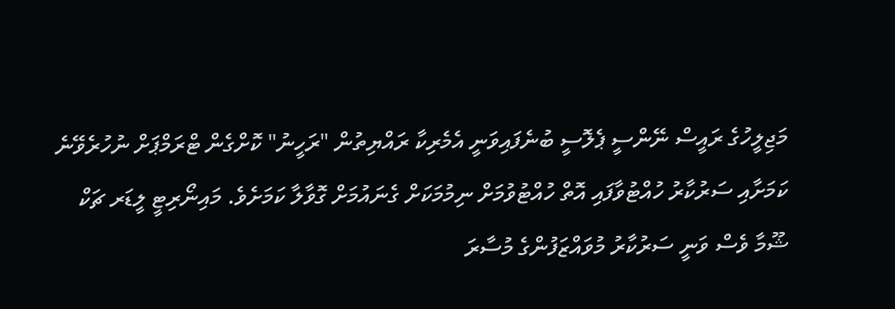މަޖިލީހުގެ ރައީސް ނޭންސީ ޕެލޮސީ ބުނެފައިވަނީ އެމެރިކާ ރައްޔިތުން "ރަހީނު" ކޮށްގެން ޓްރަމްޕަށް ނުހުރެވޭނެ ކަމަށާއި ސަރުކާރު ހުއްޓުވާފައި އޮތް ހުއްޓުވުމަށް ނިމުމަކަށް ގެނައުމަށް ގޮވާލާ ކަމަށެވެ. މައިނޯރިޓީ ލީޑަރ ޗަކް ޝޫމާ ވެސް ވަނީ ސަރުކާރު މުވައްޒަފުންގެ މުސާރަ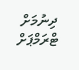ދިނުމަށް ޓްރަމްޕަށް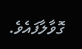ގޮވާލާފައެވެ.